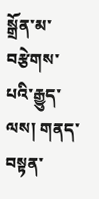སྒྲོན་མ་བརྩེགས་པའི་རྒྱུད་ལས། གནད་བསྟན་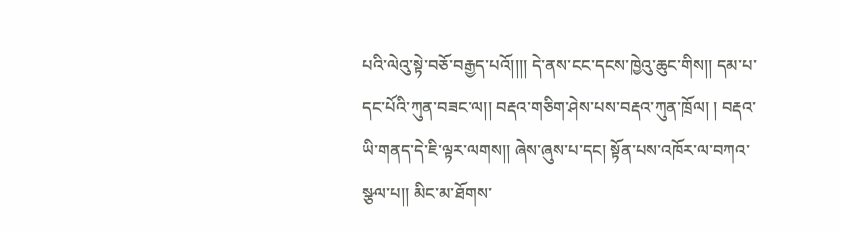པའི་ལེའུ་སྟེ་བཅོ་བརྒྱད་པའོ།།།། དེ་ནས་ངང་དངས་ཁྱེའུ་ཆུང་གིས།། དམ་པ་དང་པོའི་ཀུན་བཟང་ལ།། བརྡའ་གཅིག་ཤེས་པས་བརྡའ་ཀུན་ཁྲོལ། ། བརྡའ་ཡི་གནད་དེ་ཇི་ལྟར་ལགས།། ཞེས་ཞུས་པ་དང། སྟོན་པས་འཁོར་ལ་བཀའ་སྩལ་པ།། མིང་མ་ཐོགས་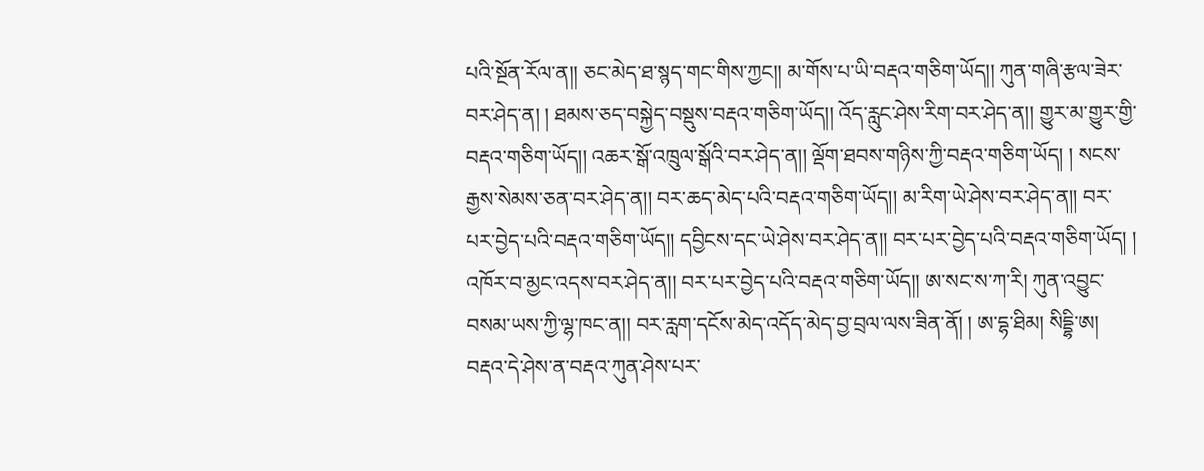པའི་སྔོན་རོལ་ན།། ཅང་མེད་ཐ་སྙད་གང་གིས་ཀྱང།། མ་གོས་པ་ཡི་བརྡའ་གཅིག་ཡོད།། ཀུན་གཞི་རྩལ་ཟེར་བར་ཤེད་ན། ། ཐམས་ཅད་བསྐྱེད་བསྡུས་བརྡའ་གཅིག་ཡོད།། འོད་རླུང་ཤེས་རིག་བར་ཤེད་ན།། གྱུར་མ་གྱུར་གྱི་བརྡའ་གཅིག་ཡོད།། འཆར་སྒོ་འཁྲུལ་སྒོའི་བར་ཤེད་ན།། ལྡོག་ཐབས་གཉིས་ཀྱི་བརྡའ་གཅིག་ཡོད། ། སངས་རྒྱས་སེམས་ཅན་བར་ཤེད་ན།། བར་ཆད་མེད་པའི་བརྡའ་གཅིག་ཡོད།། མ་རིག་ཡེ་ཤེས་བར་ཤེད་ན།། བར་པར་བྱེད་པའི་བརྡའ་གཅིག་ཡོད།། དབྱིངས་དང་ཡེ་ཤེས་བར་ཤེད་ན།། བར་པར་བྱེད་པའི་བརྡའ་གཅིག་ཡོད། ། འཁོར་བ་མྱང་འདས་བར་ཤེད་ན།། བར་པར་བྱེད་པའི་བརྡའ་གཅིག་ཡོད།། ཨ་སང་ས་ཀ་རི། ཀུན་འབྱུང་བསམ་ཡས་ཀྱི་ལྷ་ཁང་ན།། བར་རླག་དངོས་མེད་འདོད་མེད་བྱ་བྲལ་ལས་ཟིན་ནོ། ། ཨ་དྷ་ཐིམ། སིདྡྷི་ཨ། བརྡའ་དེ་ཤེས་ན་བརྡའ་ཀུན་ཤེས་པར་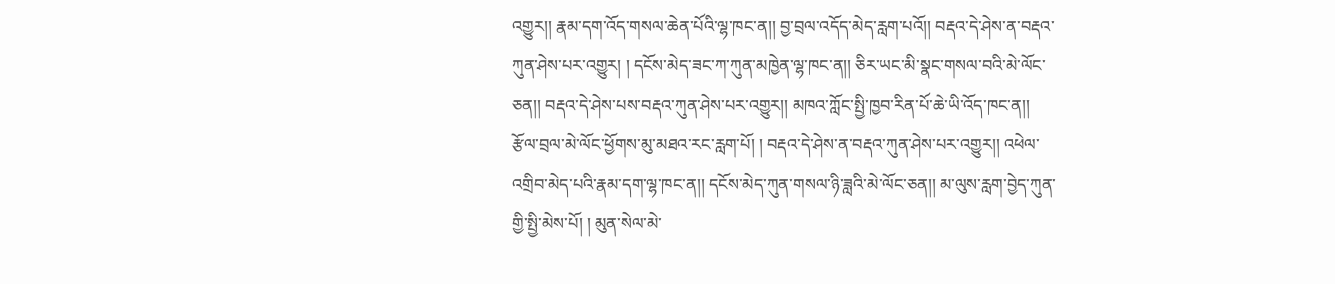འགྱུར།། རྣམ་དག་འོད་གསལ་ཆེན་པོའི་ལྷ་ཁང་ན།། བྱ་བྲལ་འདོད་མེད་རླག་པའོ།། བརྡའ་དེ་ཤེས་ན་བརྡའ་ཀུན་ཤེས་པར་འགྱུར། ། དངོས་མེད་ཟང་ཀ་ཀུན་མཁྱེན་ལྷ་ཁང་ན།། ཅིར་ཡང་མི་སྣང་གསལ་བའི་མེ་ལོང་ཅན།། བརྡའ་དེ་ཤེས་པས་བརྡའ་ཀུན་ཤེས་པར་འགྱུར།། མཁའ་ཀློང་སྤྱི་ཁྱབ་རིན་པོ་ཆེ་ཡི་འོད་ཁང་ན།། རྩོལ་བྲལ་མེ་ལོང་ཕྱོགས་མུ་མཐའ་རང་རླག་པོ། ། བརྡའ་དེ་ཤེས་ན་བརྡའ་ཀུན་ཤེས་པར་འགྱུར།། འཕེལ་འགྲིབ་མེད་པའི་རྣམ་དག་ལྷ་ཁང་ན།། དངོས་མེད་ཀུན་གསལ་ཉི་ཟླའི་མེ་ལོང་ཅན།། མ་ལུས་རླག་བྱེད་ཀུན་གྱི་སྤྱི་མེས་པོ། ། མུན་སེལ་མེ་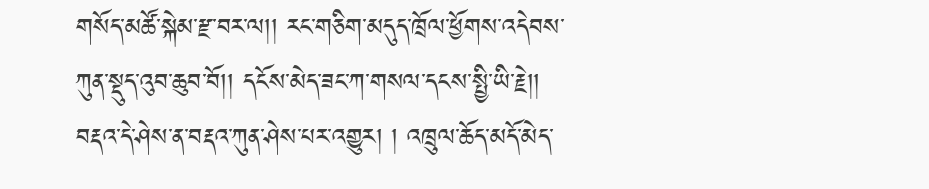གསོད་མཚོ་སྐེམ་རྫ་བར་ལ།། རང་གཅིག་མདུད་ཁྲོལ་ཕྱོགས་འདེབས་ཀུན་སྡུད་འུབ་ཆུབ་བོ།། དངོས་མེད་ཟང་ཀ་གསལ་དངས་སྤྱི་ཡི་རྗེ།། བརྡའ་དེ་ཤེས་ན་བརྡའ་ཀུན་ཤེས་པར་འགྱུར། ། འཁྲུལ་ཆོད་མདོ་མེད་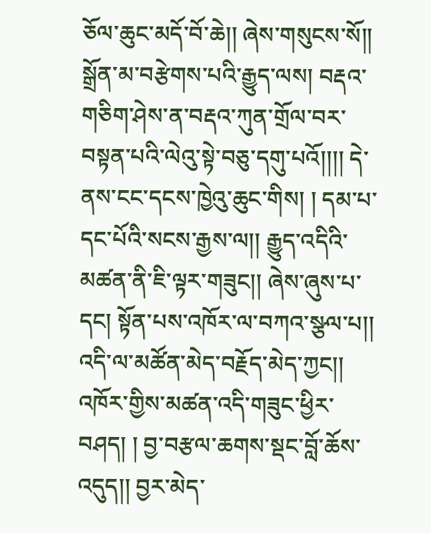ཅོལ་ཆུང་མདོ་བོ་ཆེ།། ཞེས་གསུངས་སོ།། སྒྲོན་མ་བརྩེགས་པའི་རྒྱུད་ལས། བརྡའ་གཅིག་ཤེས་ན་བརྡའ་ཀུན་གྲོལ་བར་བསྟན་པའི་ལེའུ་སྟེ་བཅུ་དགུ་པའོ།།།། དེ་ནས་ངང་དངས་ཁྱེའུ་ཆུང་གིས། ། དམ་པ་དང་པོའི་སངས་རྒྱས་ལ།། རྒྱུད་འདིའི་མཚན་ནི་ཇི་ལྟར་གཟུང།། ཞེས་ཞུས་པ་དང། སྟོན་པས་འཁོར་ལ་བཀའ་སྩལ་པ།། འདི་ལ་མཚོན་མེད་བརྗོད་མེད་ཀྱང།། འཁོར་གྱིས་མཚན་འདི་གཟུང་ཕྱིར་བཤད། ། བྱ་བརྩལ་ཆགས་སྡང་བློ་ཆོས་འདུད།། བྱར་མེད་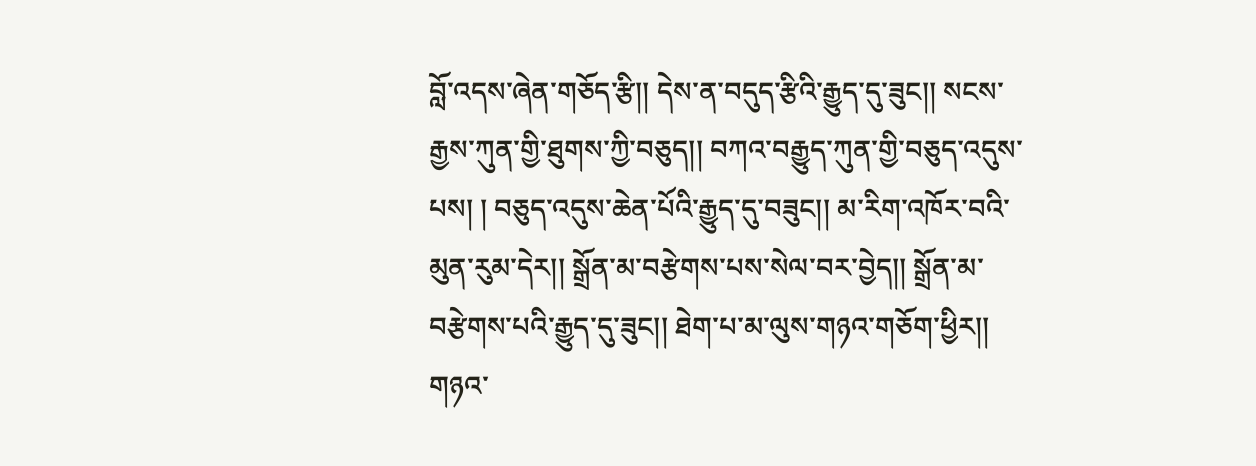བློ་འདས་ཞེན་གཅོད་རྩི།། དེས་ན་བདུད་རྩིའི་རྒྱུད་དུ་ཟུང།། སངས་རྒྱས་ཀུན་གྱི་ཐུགས་ཀྱི་བཅུད།། བཀའ་བརྒྱུད་ཀུན་གྱི་བཅུད་འདུས་པས། ། བཅུད་འདུས་ཆེན་པོའི་རྒྱུད་དུ་བཟུང།། མ་རིག་འཁོར་བའི་མུན་རུམ་དེར།། སྒྲོན་མ་བརྩེགས་པས་སེལ་བར་བྱེད།། སྒྲོན་མ་བརྩེགས་པའི་རྒྱུད་དུ་ཟུང།། ཐེག་པ་མ་ལུས་གཉའ་གཅོག་ཕྱིར།། གཉའ་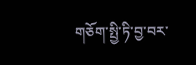གཅོག་སྤྱི་ཏི་བྱ་བར་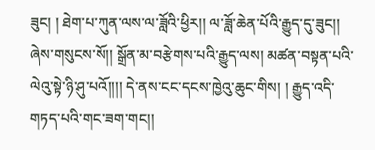ཟུང། ། ཐེག་པ་ཀུན་ལས་ལ་ཟློའི་ཕྱིར།། ལ་ཟློ་ཆེན་པོའི་རྒྱུད་དུ་ཟུང།། ཞེས་གསུངས་སོ།། སྒྲོན་མ་བརྩེགས་པའི་རྒྱུད་ལས། མཚན་བསྟན་པའི་ལེའུ་སྟེ་ཉི་ཤུ་པའོ།།།། དེ་ནས་ངང་དངས་ཁྱེའུ་ཆུང་གིས། ། རྒྱུད་འདི་གཏད་པའི་གང་ཟག་གང།།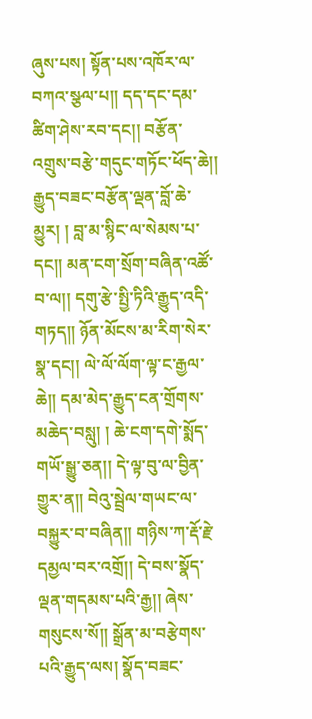ཞུས་པས། སྟོན་པས་འཁོར་ལ་བཀའ་སྩལ་པ།། དད་དང་དམ་ཚིག་ཤེས་རབ་དང།། བརྩོན་འགྲུས་བརྩེ་གདུང་གཏོང་ཕོད་ཆེ།། རྒྱུད་བཟང་བརྩོན་ལྡན་བློ་ཆེ་མྱུར། ། བླ་མ་སྙིང་ལ་སེམས་པ་དང།། མན་ངག་སྲོག་བཞིན་འཚོ་བ་ལ།། དགུ་རྩེ་སྤྱི་ཏིའི་རྒྱུད་འདི་གཏད།། ཉོན་མོངས་མ་རིག་སེར་སྣ་དང།། ལེ་ལོ་ལོག་ལྟ་ང་རྒྱལ་ཆེ།། དམ་མེད་རྒྱུད་ངན་གྲོགས་མཆེད་བསླུ། ། ཆེ་ངག་དགེ་སྨོད་གཡོ་སྒྱུ་ཅན།། དེ་ལྟ་བུ་ལ་བྱིན་གྱུར་ན།། བེའུ་སྦྲེལ་གཡང་ལ་བསྐྱུར་བ་བཞིན།། གཉིས་ཀ་རྡོ་རྗེ་དམྱལ་བར་འགྲོ།། དེ་བས་སྣོད་ལྡན་གདམས་པའི་རྒྱ།། ཞེས་གསུངས་སོ།། སྒྲོན་མ་བརྩེགས་པའི་རྒྱུད་ལས། སྣོད་བཟང་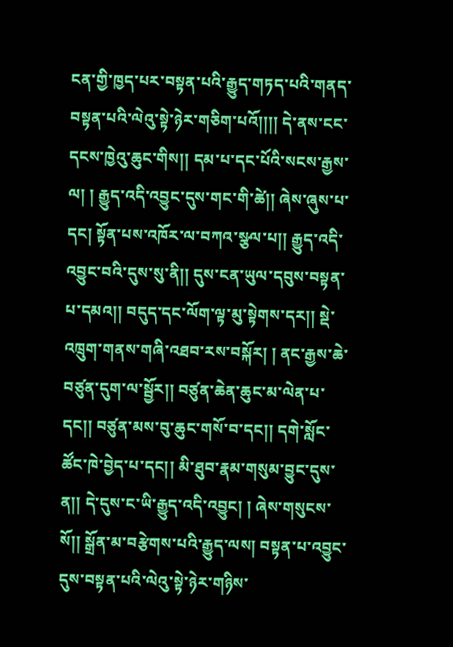ངན་གྱི་ཁྱད་པར་བསྟན་པའི་རྒྱུད་གཏད་པའི་གནད་བསྟན་པའི་ལེའུ་སྟེ་ཉེར་གཅིག་པའོ།།།། དེ་ནས་ངང་དངས་ཁྱེའུ་ཆུང་གིས།། དམ་པ་དང་པོའི་སངས་རྒྱས་ལ། ། རྒྱུད་འདི་འབྱུང་དུས་གང་གི་ཚེ།། ཞེས་ཞུས་པ་དང། སྟོན་པས་འཁོར་ལ་བཀའ་སྩལ་པ།། རྒྱུད་འདི་འབྱུང་བའི་དུས་སུ་ནི།། དུས་ངན་ཡུལ་དབུས་བསྟན་པ་དམའ།། བདུད་དང་ལོག་ལྟ་མུ་སྟེགས་དར།། སྡེ་འཁྲུག་གནས་གཞི་འཐབ་རས་བསྐོར། ། ནང་རྒྱས་ཆེ་བཙུན་དུག་ལ་སྦྱོར།། བཙུན་ཆེན་ཆུང་མ་ལེན་པ་དང།། བཙུན་མས་བུ་ཆུང་གསོ་བ་དང།། དགེ་སློང་ཚོང་ཁེ་བྱེད་པ་དང།། མི་ཐུབ་རྣམ་གསུམ་བྱུང་དུས་ན།། དེ་དུས་ང་ཡི་རྒྱུད་འདི་འབྱུང། ། ཞེས་གསུངས་སོ།། སྒྲོན་མ་བརྩེགས་པའི་རྒྱུད་ལས། བསྟན་པ་འབྱུང་དུས་བསྟན་པའི་ལེའུ་སྟེ་ཉེར་གཉིས་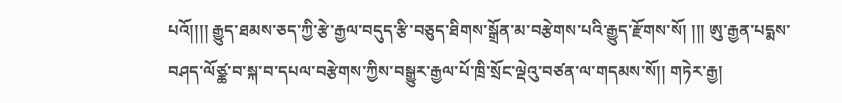པའོ།།།། རྒྱུད་ཐམས་ཅད་ཀྱི་རྩེ་རྒྱལ་བདུད་རྩི་བཅུད་ཐིགས་སྒྲོན་མ་བརྩེགས་པའི་རྒྱུད་རྫོགས་སོ། །།། ཨུ་རྒྱན་པདྨས་བཤད་ལོཙྪ་བ་སྐ་བ་དཔལ་བརྩེགས་ཀྱིས་བསྒྱུར་རྒྱལ་པོ་ཁྲི་སྲོང་ལྡེའུ་བཙན་ལ་གདམས་སོ།། གཏེར་རྒྱ།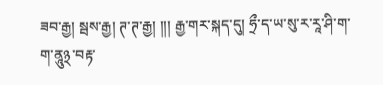ཟབ་རྒྱ། སྦས་རྒྱ། ཊ་ཊ་རྒྱ། །།། རྒྱ་གར་སྐད་དུ། ཧྲྀ་ད་ཡ་སུ་ར་རཱ་ཤི་ག་ག་ནཱུ྅་བརྟ་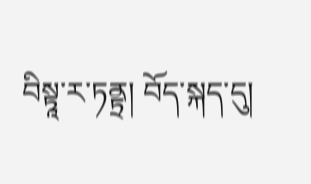བིསྟཱ་ར་ཏནྟྲ། བོད་སྐད་དུ།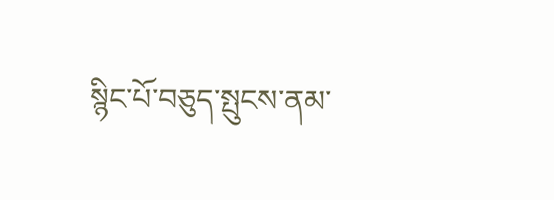སྙིང་པོ་བཅུད་སྤུངས་ནམ་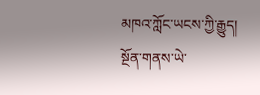མཁའ་ཀློང་ཡངས་ཀྱི་རྒྱུད། སྔོན་གནས་ཡེ་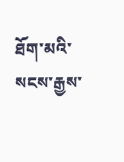ཐོག་མའི་སངས་རྒྱས་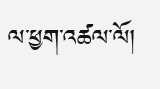ལ་ཕྱག་འཚལ་ལོ།